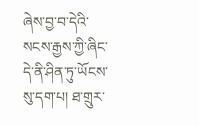ཞེས་བྱ་བ་དེའི་སངས་རྒྱས་ཀྱི་ཞིང་དེ་ནི་ཤིན་ཏུ་ཡོངས་སུ་དག་པ། ཐ་གྲུར་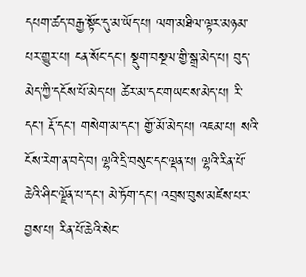དཔག་ཚད་བརྒྱ་སྟོང་དུ་མ་ཡོད་པ། ལག་མཐིལ་ལྟར་མཉམ་པར་གྱུར་པ། ངན་སོང་དང་། སྡུག་བསྔལ་གྱི་སྒྲ་མེད་པ། བུད་མེད་ཀྱི་དངོས་པོ་མེད་པ། ཚེར་མ་དང་གཡང་ས་མེད་པ། རི་དང་། རྡོ་དང་། གསེག་མ་དང་། གྱོ་མོ་མེད་པ། འཇམ་པ། སའི་ངོས་རེག་ན་བདེ་བ། ལྷའི་དྲི་བསུང་དང་ལྡན་པ། ལྷའི་རིན་པོ་ཆེའི་ཤིང་ལྗོན་པ་དང་། མེ་ཏོག་དང་། འབྲས་བུས་མཛེས་པར་བྱས་པ། རིན་པོ་ཆེའི་སེང་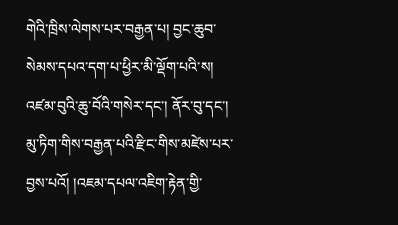གེའི་ཁྲིས་ལེགས་པར་བརྒྱན་པ། བྱང་ཆུབ་སེམས་དཔའ་དག་པ་ཕྱིར་མི་ལྡོག་པའི་ས། འཛམ་བུའི་ཆུ་བོའི་གསེར་དང་། ནོར་བུ་དང་། མུ་ཏིག་གིས་བརྒྱན་པའི་རྫིང་གིས་མཛེས་པར་བྱས་པའོ། །འཇམ་དཔལ་འཇིག་རྟེན་གྱི་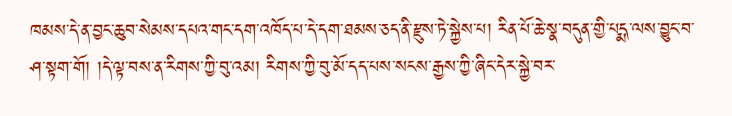ཁམས་དེ་ན་བྱང་ཆུབ་སེམས་དཔའ་གང་དག་འཁོད་པ་དེ་དག་ཐམས་ཅད་ནི་རྫུས་ཏེ་སྐྱེས་པ། རིན་པོ་ཆེ་སྣ་བདུན་གྱི་པདྨ་ལས་བྱུང་བ་ཤ་སྟག་གོ། །དེ་ལྟ་བས་ན་རིགས་ཀྱི་བུ་འམ། རིགས་ཀྱི་བུ་མོ་དད་པས་སངས་རྒྱས་ཀྱི་ཞིང་དེར་སྐྱེ་བར་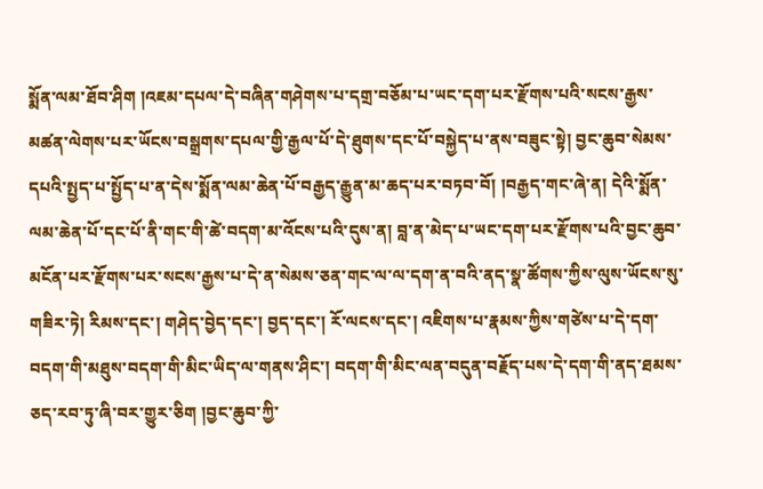སྨོན་ལམ་ཐོབ་ཤིག །འཇམ་དཔལ་དེ་བཞིན་གཤེགས་པ་དགྲ་བཅོམ་པ་ཡང་དག་པར་རྫོགས་པའི་སངས་རྒྱས་མཚན་ལེགས་པར་ཡོངས་བསྒྲགས་དཔལ་གྱི་རྒྱལ་པོ་དེ་ཐུགས་དང་པོ་བསྐྱེད་པ་ནས་བཟུང་སྟེ། བྱང་ཆུབ་སེམས་དཔའི་སྤྱད་པ་སྤྱོད་པ་ན་དེས་སྨོན་ལམ་ཆེན་པོ་བརྒྱད་རྒྱུན་མ་ཆད་པར་བཏབ་བོ། །བརྒྱད་གང་ཞེ་ན། དེའི་སྨོན་ལམ་ཆེན་པོ་དང་པོ་ནི་གང་གི་ཚེ་བདག་མ་འོངས་པའི་དུས་ན། བླ་ན་མེད་པ་ཡང་དག་པར་རྫོགས་པའི་བྱང་ཆུབ་མངོན་པར་རྫོགས་པར་སངས་རྒྱས་པ་དེ་ན་སེམས་ཅན་གང་ལ་ལ་དག་ན་བའི་ནད་སྣ་ཚོགས་ཀྱིས་ལུས་ཡོངས་སུ་གཟིར་ཏེ། རིམས་དང་། གཤེད་བྱེད་དང་། བྱད་དང་། རོ་ལངས་དང་། འཇིགས་པ་རྣམས་ཀྱིས་གཙེས་པ་དེ་དག་བདག་གི་མཐུས་བདག་གི་མིང་ཡིད་ལ་གནས་ཤིང་། བདག་གི་མིང་ལན་བདུན་བརྗོད་པས་དེ་དག་གི་ནད་ཐམས་ཅད་རབ་ཏུ་ཞི་བར་གྱུར་ཅིག །བྱང་ཆུབ་ཀྱི་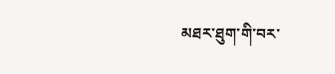མཐར་ཐུག་གི་བར་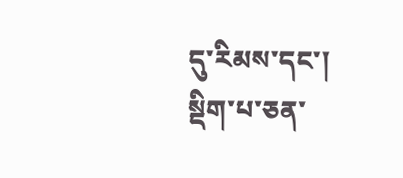དུ་རིམས་དང་། སྡིག་པ་ཅན་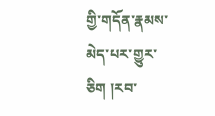གྱི་གདོན་རྣམས་མེད་པར་གྱུར་ཅིག །རབ་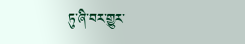ཏུ་ཞི་བར་གྱུར་